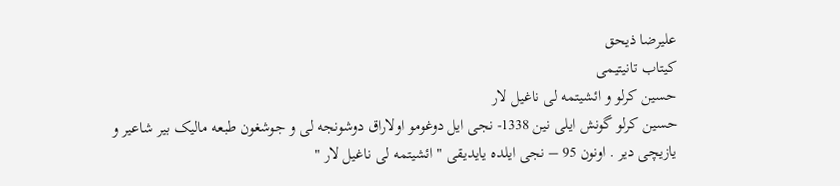علیرضا ذیحق
کیتاب تانیتیمی
حسین کرلو و ائشیتمه لی ناغیل لار
حسین کرلو گونش ایلی نین 1338- نجی ایل دوغومو اولاراق دوشونجه لی و جوشغون طبعه مالیک بیر شاعیر و یازیچی دیر . اونون 95 – نجی ایلده یایدیقی " ائشیتمه لی ناغیل لار "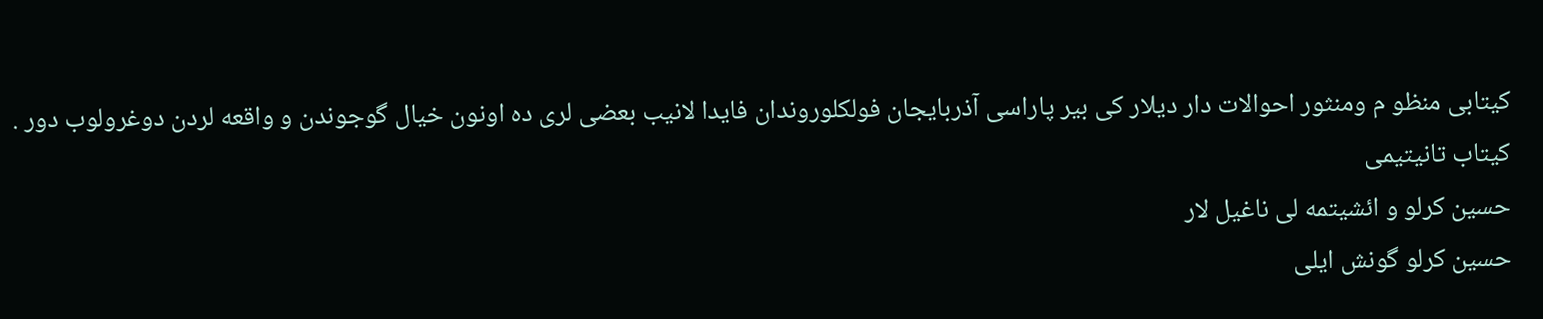کیتابی منظو م ومنثور احوالات دار دیلار کی بیر پاراسی آذربایجان فولکلوروندان فایدا لانیب بعضی لری ده اونون خیال گوجوندن و واقعه لردن دوغرولوب دور .
کیتاب تانیتیمی
حسین کرلو و ائشیتمه لی ناغیل لار
حسین کرلو گونش ایلی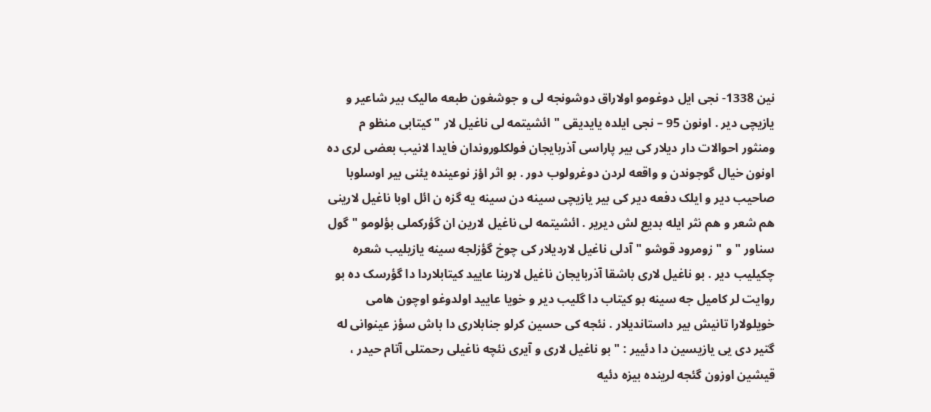نین 1338- نجی ایل دوغومو اولاراق دوشونجه لی و جوشغون طبعه مالیک بیر شاعیر و یازیچی دیر . اونون 95 – نجی ایلده یایدیقی " ائشیتمه لی ناغیل لار " کیتابی منظو م ومنثور احوالات دار دیلار کی بیر پاراسی آذربایجان فولکلوروندان فایدا لانیب بعضی لری ده اونون خیال گوجوندن و واقعه لردن دوغرولوب دور . بو اثر اؤز نوعینده یئنی بیر اوسلوبا صاحیب دیر و ایلک دفعه دیر کی بیر یازیچی سینه دن سینه یه گزه ن ائل اوبا ناغیل لارینی هم شعر و هم نثر ایله بدیع لش دیریر . ائشیتمه لی ناغیل لارین ان گؤرکملی بؤلومو " گول سناور " و " زومرود قوشو " آدلی ناغیل لاردیلار کی چوخ گؤزلجه سینه یازیلیب شعره چکیلیب دیر . بو ناغیل لاری باشقا آذربایجان ناغیل لارینا عایید کیتابلاردا دا گؤرسک ده بو روایت لر کامیل جه سینه بو کیتاب دا گلیب دیر و خویا عایید اولدوغو اوچون هامی خویلولارا تانیش بیر داستاندیلار . نئجه کی حسین کرلو جنابلاری دا باش سؤز عینوانی له گتیر دی یی یازیسین دا دئییر : " بو ناغیل لاری و آیری نئچه ناغیلی رحمتلی آتام حیدر ، قیشین اوزون گئجه لرینده بیزه دئیه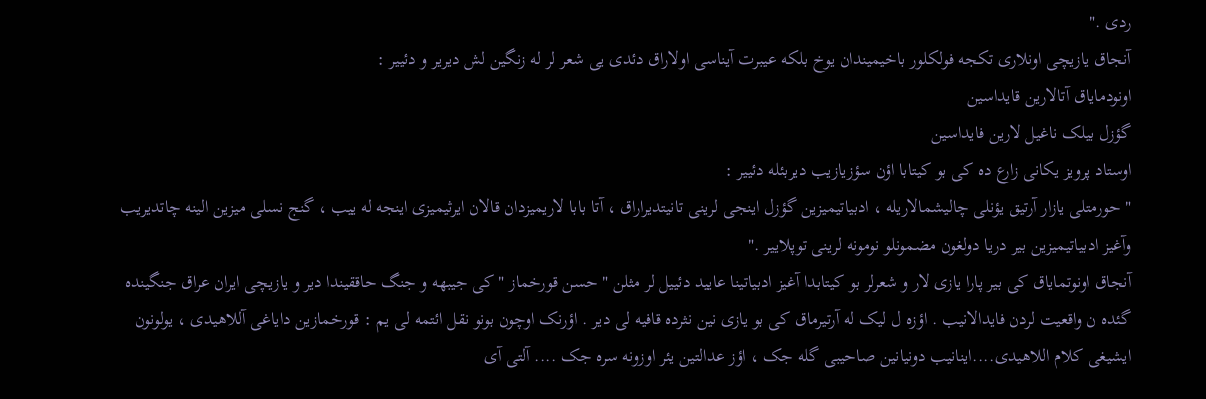ردی ."
آنجاق یازیچی اونلاری تکجه فولکلور باخیمیندان یوخ بلکه عیبرت آیناسی اولاراق دئدی یی شعر لر له زنگین لش دیریر و دئییر :
اونودمایاق آتالارین قایداسین
گؤزل بیلک ناغیل لارین فایداسین
اوستاد پرویز یکانی زارع ده کی بو کیتابا اؤن سؤزیازیب دیربئله دئییر :
" حورمتلی یازار آرتیق یؤنلی چالیشمالاریله ، ادبیاتیمیزین گؤزل اینجی لرینی تانیتدیراراق ، آتا بابا لاریمیزدان قالان ایرثیمیزی اینجه له ییب ، گنج نسلی میزین الینه چاتدیریب وآغیز ادبیاتیمیزین بیر دریا دولغون مضمونلو نومونه لرینی توپلاییر ."
آنجاق اونوتمایاق کی بیر پارا یازی لار و شعرلر بو کیتابدا آغیز ادبیاتینا عایید دئییل لر مثلن " حسن قورخماز " کی جیبهه و جنگ حاققیندا دیر و یازیچی ایران عراق جنگینده گئده ن واقعیت لردن فایدالانیب . اؤزه ل لیک له آرتیرماق کی بو یازی نین نثرده قافیه لی دیر . اؤرنک اوچون بونو نقل ائتمه لی یم : قورخمازین دایاغی آللاهیدی ، یولونون ایشیغی کلام اللاهیدی....اینانیب دونیانین صاحیبی گله جک ، اؤز عدالتین یئر اوزونه سره جک .... آلتی آی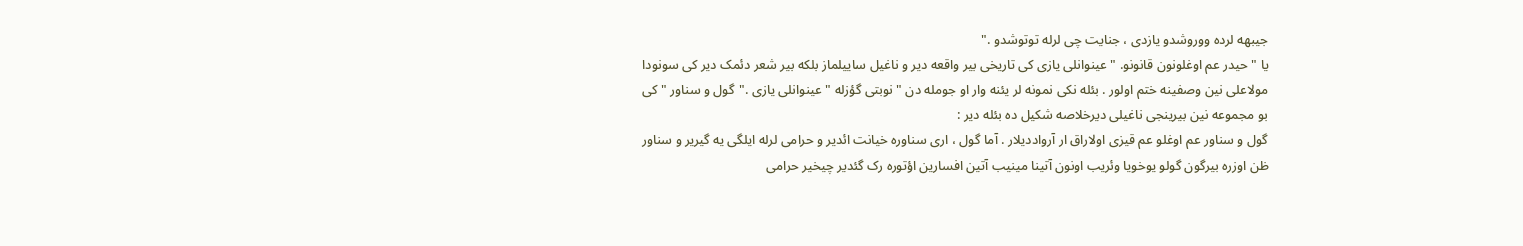جیبهه لرده ووروشدو یازدی ، جنایت چی لرله توتوشدو ."
یا " حیدر عم اوغلونون قانونو. " عینوانلی یازی کی تاریخی بیر واقعه دیر و ناغیل ساییلماز بلکه بیر شعر دئمک دیر کی سونودا مولاعلی نین وصفینه ختم اولور . بئله نکی نمونه لر یئنه وار او جومله دن "نوبتی گؤزله " عینوانلی یازی ."گول و سناور " کی بو مجموعه نین بیرینجی ناغیلی دیرخلاصه شکیل ده بئله دیر :
گول و سناور عم اوغلو عم قیزی اولاراق ار آرواددیلار . آما گول ، اری سناوره خیانت ائدیر و حرامی لرله ایلگی یه گیریر و سناور ظن اوزره بیرگون گولو یوخویا وئریب اونون آتینا مینیب آتین افسارین اؤتوره رک گئدیر چیخیر حرامی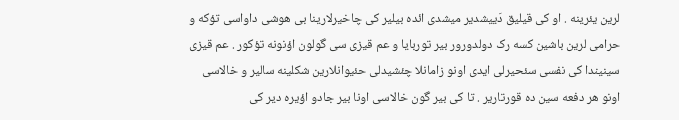لرین یئرینه . او کی قیلیق دَییشدیر میشدی ائده بیلیر کی چاخیرلارینا بی هوشی داواسی تؤکه و حرامی لرین باشین کسه رک دولدورور بیر توربایا و عم قیزی سی گولون اؤنونه تؤکور . عم قیزی سینیندا کی نفسی سئحیرلی ایدی اونو زامانلا چئشیدلی حئیوانلارین شکلینه سالیر و خالاسی اونو هر دفعه سین ده قورتاریر . تا کی بیر گون خالاسی اونا بیر جادو اؤیره دیر کی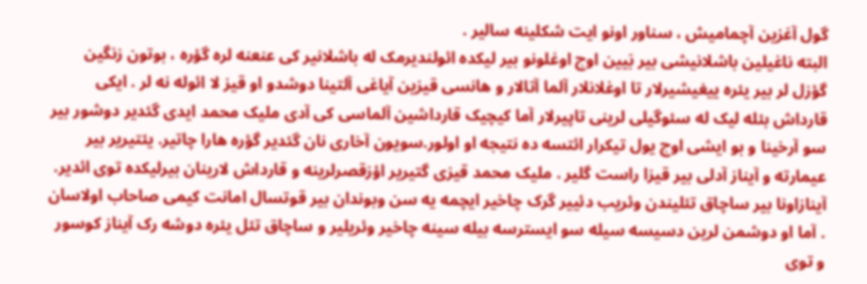گول آغزین آچمامیش ، سناور اونو ایت شکلینه سالیر .
البته ناغیلین باشلانیشی بیر بَیین اوچ اوغلونو بیر لیکده ائولندیرمک له باشلانیر کی عنعنه لره گؤره ، بوتون زنگین گؤزل لر بیر یئره ییغیشیرلار تا اوغلانلار آلما آتالار و هانسی قیزین آیاغی آلتینا دوشدو او قیز لا ائوله نه لر . ایکی قارداش بئله لیک له سئوگیلی لرینی تاپیرلار آما کیچیک قارداشین آلماسی کی آدی ملیک محمد ایدی گئدیر دوشور بیر سو آرخینا و بو ایشی اوچ یول تیکرار ائتسه ده نتیجه او اولور.سویون آخاری نان گئدیر گؤره هارا چاتیر. یئتیریر بیر عیمارته و آیناز آدلی بیر قیزا راست گلیر . ملیک محمد قیزی گتیریر اؤزقصرلرینه و قارداش لارینان بیرلیکده توی ائدیر. آینازاونا بیر ساچاق تئلیندن وئریب دئییر گرک چاخیر ایچمه یه سن وبوندان بیر قوتسال امانت کیمی صاحاب اولاسان . آما او دوشمن لرین دسیسه سیله سو ایسترسه بیله سینه چاخیر وئریلیر و ساچاق تئل یئره دوشه رک آیناز کوسور و توی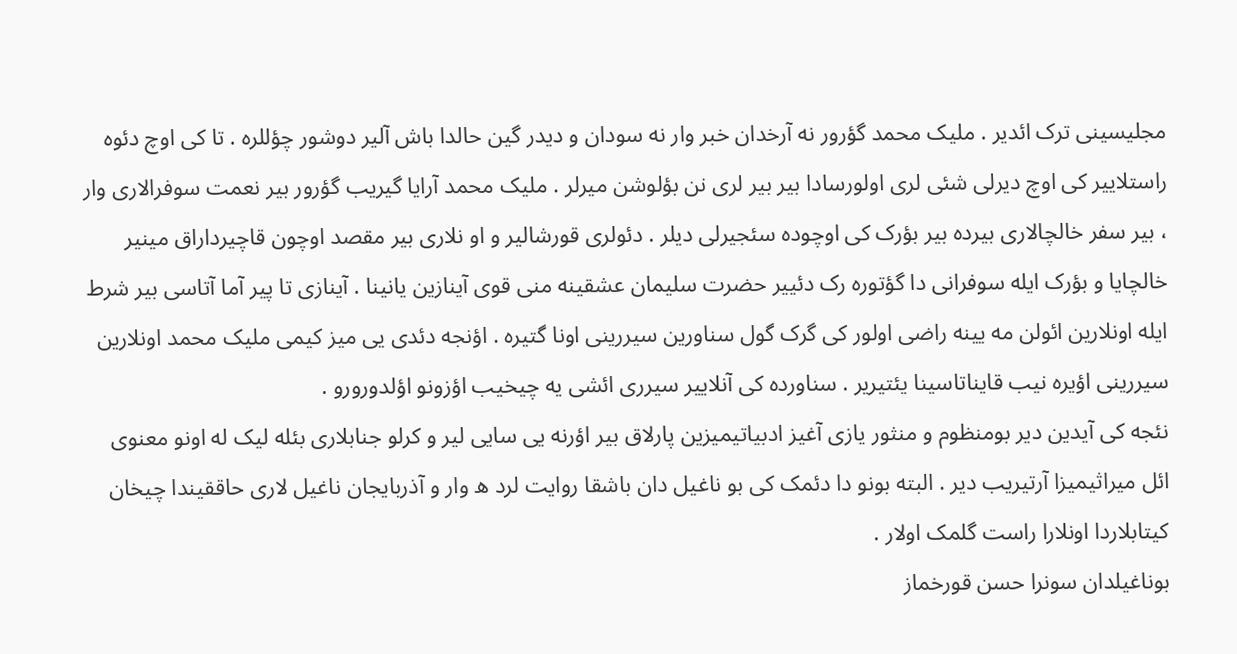مجلیسینی ترک ائدیر . ملیک محمد گؤرور نه آرخدان خبر وار نه سودان و دیدر گین حالدا باش آلیر دوشور چؤللره . تا کی اوچ دئوه راستلاییر کی اوچ دیرلی شئی لری اولورسادا بیر بیر لری نن بؤلوشن میرلر . ملیک محمد آرایا گیریب گؤرور بیر نعمت سوفرالاری وار ، بیر سفر خالچالاری بیرده بیر بؤرک کی اوچوده سئجیرلی دیلر . دئولری قورشالیر و او نلاری بیر مقصد اوچون قاچیرداراق مینیر خالچایا و بؤرک ایله سوفرانی دا گؤتوره رک دئییر حضرت سلیمان عشقینه منی قوی آینازین یانینا . آینازی تا پیر آما آتاسی بیر شرط ایله اونلارین ائولن مه یینه راضی اولور کی گرک گول سناورین سیررینی اونا گتیره . اؤنجه دئدی یی میز کیمی ملیک محمد اونلارین سیررینی اؤیره نیب قایناتاسینا یئتیریر . سناورده کی آنلاییر سیرری ائشی یه چیخیب اؤزونو اؤلدورورو .
نئجه کی آیدین دیر بومنظوم و منثور یازی آغیز ادبیاتیمیزین پارلاق بیر اؤرنه یی سایی لیر و کرلو جنابلاری بئله لیک له اونو معنوی ائل میراثیمیزا آرتیریب دیر . البته بونو دا دئمک کی بو ناغیل دان باشقا روایت لرد ه وار و آذربایجان ناغیل لاری حاققیندا چیخان کیتابلاردا اونلارا راست گلمک اولار .
بوناغیلدان سونرا حسن قورخماز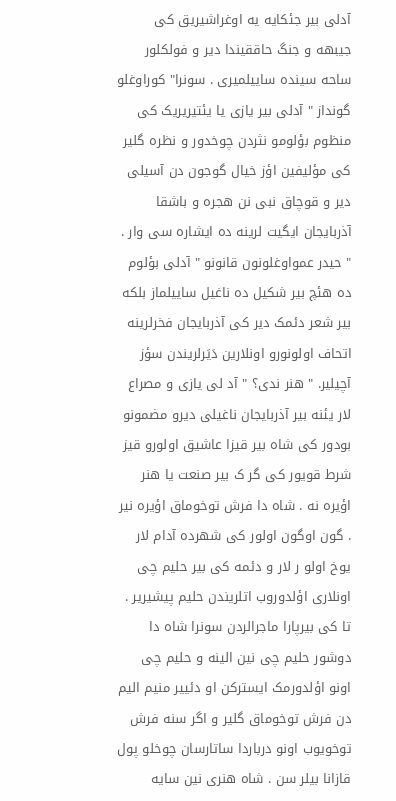آدلی بیر جئکایه یه اوغراشیریق کی جیبهه و جنگ حاققیندا دیر و فولکلور ساحه سینده ساییلمیری . سونرا" کوراوغلو گونداز " آدلی بیر یازی یا یئتیریریک کی منظوم بؤلومو نثردن چوخدور و نظره گلیر کی مؤلیفین اؤز خیال گوجون دن آسیلی دیر و قوچاق نبی نن هجره و باشقا آذربایجان ایگیت لرینه ده ایشاره سی وار .
" حیدر عمواوغلونون قانونو " آدلی بؤلوم ده هئچ بیر شکیل ده ناغیل ساییلماز بلکه بیر شعر دئمک دیر کی آذربایجان فخرلرینه اتحاف اولونورو اونلارین دَیَرلریندن سؤز آچیلیر. " هنر ندی؟ " آد لی یازی و مصراع لار یئنه بیر آذربایجان ناغیلی دیرو مضمونو بودور کی شاه بیر قیزا عاشیق اولورو قیز شرط قویور کی گر ک بیر صنعت یا هنر اؤیره نه . شاه دا فرش توخوماق اؤیره نیر . گون اوگون اولور کی شهرده آدام لار یوخ اولو ر لار و دئمه کی بیر حلیم چی اونلاری اؤلدوروب اتلریندن حلیم پیشیریر . تا کی بیرپارا ماجرالردن سونرا شاه دا دوشور حلیم چی نین الینه و حلیم چی اونو اؤلدورمک ایسترکن او دئییر منیم الیم دن فرش توخوماق گلیر و اگر سنه فرش توخویوب اونو درباردا ساتارسان چوخلو پول قازانا بیلر سن . شاه هنری نین سایه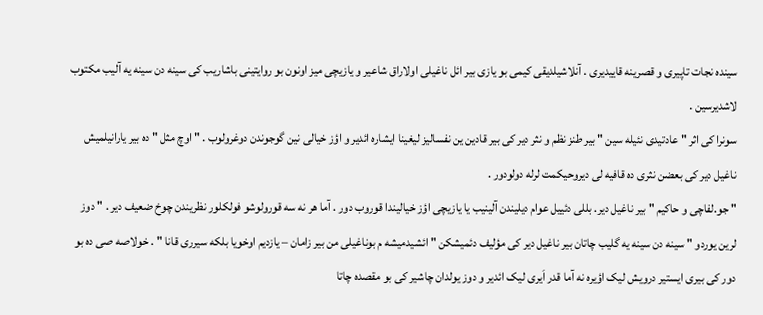سینده نجات تاپیری و قصرینه قاییدیری . آنلاشیلدیقی کیمی بو یازی بیر ائل ناغیلی اولاراق شاعیر و یازیچی میز اونون بو روایتینی باشاریب کی سینه دن سینه یه آلیب مکتوب لاشدیرسین .
سونرا کی اثر " عادتیدی نئیله سین " بیر طنز نظم و نثر دیر کی بیر قادین ین نفسالیز لیغینا ایشاره ائدیر و اؤز خیالی نین گوجوندن دوغرولوب . " اوچ مثل " ده بیر یارانیلمیش ناغیل دیر کی بعضن نثری ده قافیه لی دیروحیکمت لرله دولودور .
" جو.لفاچی و حاکیم " بیر ناغیل دیر. بللی دئییل عوام دیلیندن آلینیب یا یازیچی اؤز خیالیندا قوروب دور . آما هر نه سه قورولوشو فولکلور نظریندن چوخ ضعیف دیر . " دوز لرین یوردو " سینه دن سینه یه گلیب چاتان بیر ناغیل دیر کی مؤلیف دئمیشکن " ائشیدمیشه م بوناغیلی من بیر زامان – یازدیم اوخویا بلکه سیرری قانا " . خولاصه صی ده بو دور کی بیری ایستیر درویش لیک اؤیره نه آما قدر اَیری لیک ائدیر و دوز یولدان چاشیر کی بو مقصده چاتا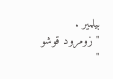بیلمیر .
" زومرود قوشو "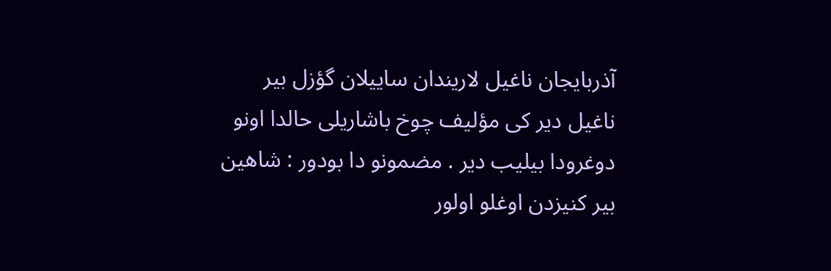آذربایجان ناغیل لاریندان ساییلان گؤزل بیر ناغیل دیر کی مؤلیف چوخ باشاریلی حالدا اونو دوغرودا بیلیب دیر . مضمونو دا بودور : شاهین بیر کنیزدن اوغلو اولور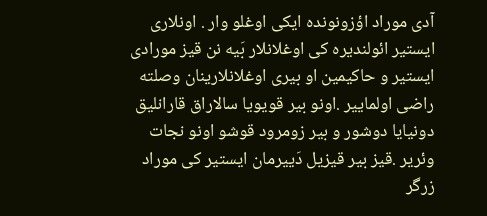آدی موراد اؤزونونده ایکی اوغلو وار . اونلاری ایستیر ائولندیره کی اوغلانلار بَیه نن قیز مورادی ایستیر و حاکیمین او بیری اوغلانلارینان وصلته راضی اولماییر .اونو بیر قویویا سالاراق قارانلیق دونیایا دوشور و بیر زومرود قوشو اونو نجات وئریر .قیز بیر قیزیل دَییرمان ایستیر کی موراد زرگر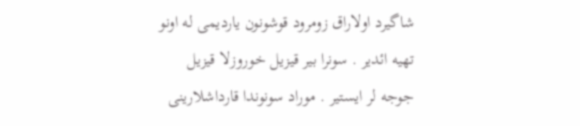شاگیرد اولاراق زومرود قوشونون یاردیمی له اونو تهیه ائدیر . سونرا بیر قیزیل خوروزلا قیزیل جوجه لر ایستیر . موراد سونوندا قارداشلارینی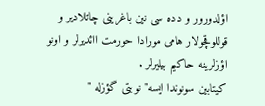اؤلدورور و دده سی نین باغرینی چاتلادیر و قوللوقچولار هامی مورادا حورمت اائدیرلر و اونو اؤزلرینه حاکیم بیلیرلر .
کیتابین سونوندا ایسه" نوبتی گؤزله "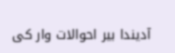آدیندا بیر احوالات وار کی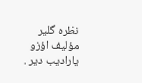نظره گلیر مؤلیف اؤزو یارادیب دیر .